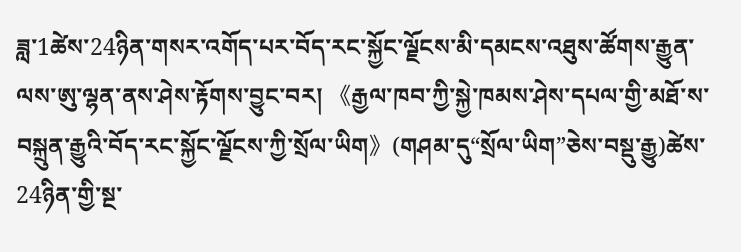ཟླ་1ཚེས་24ཉིན་གསར་འགོད་པར་བོད་རང་སྐྱོང་ལྗོངས་མི་དམངས་འཐུས་ཚོགས་རྒྱུན་ལས་ཨུ་ལྷན་ནས་ཤེས་རྟོགས་བྱུང་བར། 《རྒྱལ་ཁབ་ཀྱི་སྐྱེ་ཁམས་ཤེས་དཔལ་གྱི་མཐོ་ས་བསྐྲུན་རྒྱུའི་བོད་རང་སྐྱོང་ལྗོངས་ཀྱི་སྲོལ་ཡིག》(གཤམ་དུ“སྲོལ་ཡིག”ཅེས་བསྡུ་རྒྱུ)ཚེས་24ཉིན་གྱི་སྔ་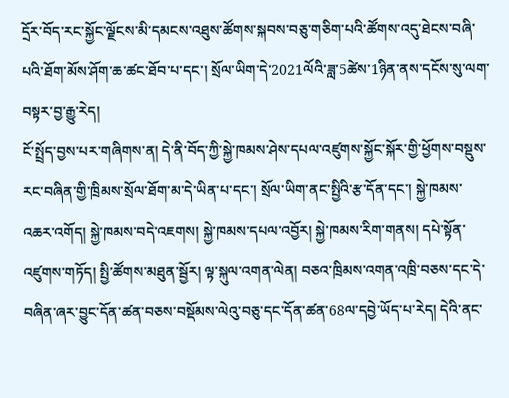དྲོར་བོད་རང་སྐྱོང་ལྗོངས་མི་དམངས་འཐུས་ཚོགས་སྐབས་བཅུ་གཅིག་པའི་ཚོགས་འདུ་ཐེངས་བཞི་པའི་ཐོག་མོས་ཤོག་ཆ་ཚང་ཐོབ་པ་དང་། སྲོལ་ཡིག་དེ་2021ལོའི་ཟླ་5ཚེས་1ཉིན་ནས་དངོས་སུ་ལག་བསྟར་བྱ་རྒྱུ་རེད།
ངོ་སྤྲོད་བྱས་པར་གཞིགས་ན། དེ་ནི་བོད་ཀྱི་སྐྱེ་ཁམས་ཤེས་དཔལ་འཛུགས་སྐྱོང་སྐོར་གྱི་ཕྱོགས་བསྡུས་རང་བཞིན་གྱི་ཁྲིམས་སྲོལ་ཐོག་མ་དེ་ཡིན་པ་དང་། སྲོལ་ཡིག་ནང་སྤྱིའི་རྩ་དོན་དང་། སྐྱེ་ཁམས་འཆར་འགོད། སྐྱེ་ཁམས་བདེ་འཇགས། སྐྱེ་ཁམས་དཔལ་འབྱོར། སྐྱེ་ཁམས་རིག་གནས། དཔེ་སྟོན་འཛུགས་གཏོད། སྤྱི་ཚོགས་མཐུན་སྦྱོར། ལྟ་སྐུལ་འགན་ལེན། བཅའ་ཁྲིམས་འགན་འཁྲི་བཅས་དང་དེ་བཞིན་ཞར་བྱུང་དོན་ཚན་བཅས་བསྡོམས་ལེའུ་བཅུ་དང་དོན་ཚན་68ལ་དབྱེ་ཡོད་པ་རེད། དེའི་ནང་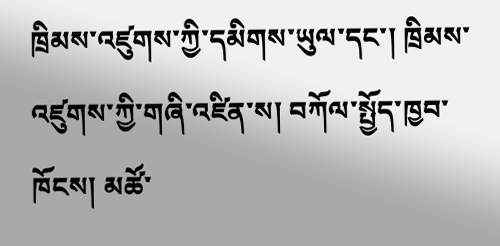ཁྲིམས་འཛུགས་ཀྱི་དམིགས་ཡུལ་དང་། ཁྲིམས་འཛུགས་ཀྱི་གཞི་འཛིན་ས། བཀོལ་སྤྱོད་ཁྱབ་ཁོངས། མཚོ་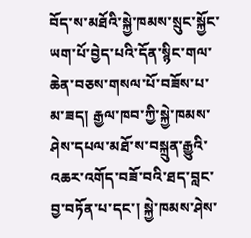བོད་ས་མཐོའི་སྐྱེ་ཁམས་སྲུང་སྐྱོང་ཡག་པོ་བྱེད་པའི་དོན་སྙིང་གལ་ཆེན་བཅས་གསལ་པོ་བཟོས་པ་མ་ཟད། རྒྱལ་ཁབ་ཀྱི་སྐྱེ་ཁམས་ཤེས་དཔལ་མཐོ་ས་བསྐྲུན་རྒྱུའི་འཆར་འགོད་བཟོ་བའི་ཐད་བླང་བྱ་བཏོན་པ་དང་། སྐྱེ་ཁམས་ཤེས་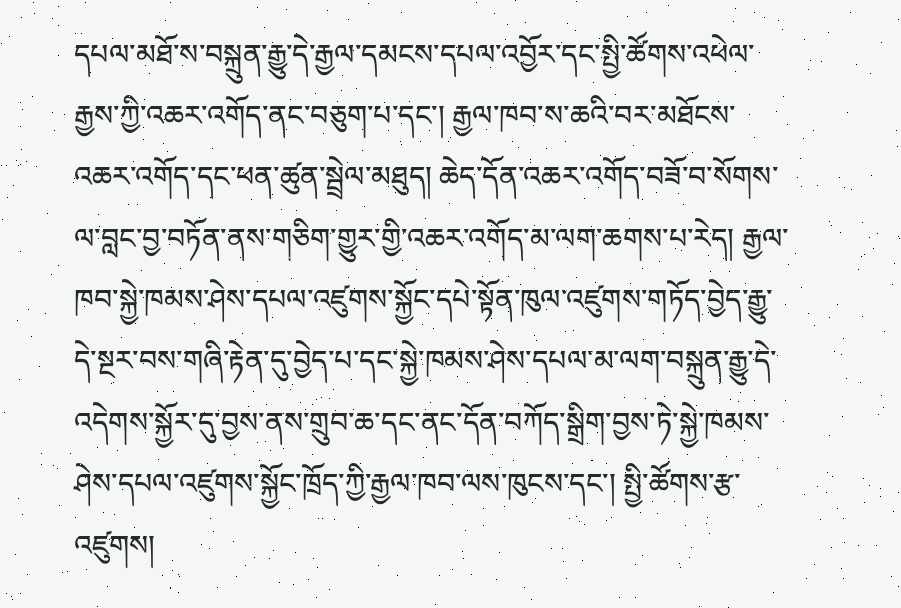དཔལ་མཐོ་ས་བསྐྲུན་རྒྱུ་དེ་རྒྱལ་དམངས་དཔལ་འབྱོར་དང་སྤྱི་ཚོགས་འཕེལ་རྒྱས་ཀྱི་འཆར་འགོད་ནང་བཅུག་པ་དང་། རྒྱལ་ཁབ་ས་ཆའི་བར་མཐོངས་འཆར་འགོད་དང་ཕན་ཚུན་སྦྲེལ་མཐུད། ཆེད་དོན་འཆར་འགོད་བཟོ་བ་སོགས་ལ་བླང་བྱ་བཏོན་ནས་གཅིག་གྱུར་གྱི་འཆར་འགོད་མ་ལག་ཆགས་པ་རེད། རྒྱལ་ཁབ་སྐྱེ་ཁམས་ཤེས་དཔལ་འཛུགས་སྐྱོང་དཔེ་སྟོན་ཁུལ་འཛུགས་གཏོད་བྱེད་རྒྱུ་དེ་སྔར་བས་གཞི་རྟེན་དུ་བྱེད་པ་དང་སྐྱེ་ཁམས་ཤེས་དཔལ་མ་ལག་བསྐྲུན་རྒྱུ་དེ་འདེགས་སྐྱོར་དུ་བྱས་ནས་གྲུབ་ཆ་དང་ནང་དོན་བཀོད་སྒྲིག་བྱས་ཏེ་སྐྱེ་ཁམས་ཤེས་དཔལ་འཛུགས་སྐྱོང་ཁྲོད་ཀྱི་རྒྱལ་ཁབ་ལས་ཁུངས་དང་། སྤྱི་ཚོགས་རྩ་འཛུགས།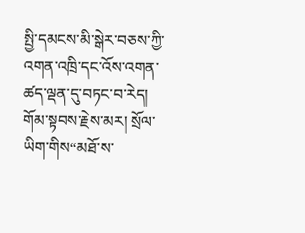སྤྱི་དམངས་མི་སྒེར་བཅས་ཀྱི་འགན་འཁྲི་དང་འོས་འགན་ཚད་ལྡན་དུ་བཏང་བ་རེད།
གོམ་སྟབས་རྗེས་མར། སྲོལ་ཡིག་གིས“མཐོ་ས་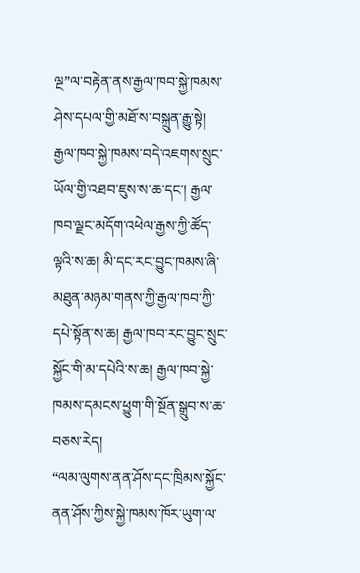ལྔ”ལ་བརྟེན་ནས་རྒྱལ་ཁབ་སྐྱེ་ཁམས་ཤེས་དཔལ་གྱི་མཐོ་ས་བསྐྲུན་རྒྱུ་སྟེ། རྒྱལ་ཁབ་སྐྱེ་ཁམས་བདེ་འཇགས་སྲུང་ཡོལ་གྱི་འཐབ་ཇུས་ས་ཆ་དང་། རྒྱལ་ཁབ་ལྗང་མདོག་འཕེལ་རྒྱས་ཀྱི་ཚོད་ལྟའི་ས་ཆ། མི་དང་རང་བྱུང་ཁམས་ཞི་མཐུན་མཉམ་གནས་ཀྱི་རྒྱལ་ཁབ་ཀྱི་དཔེ་སྟོན་ས་ཆ། རྒྱལ་ཁབ་རང་བྱུང་སྲུང་སྐྱོང་གི་མ་དཔེའི་ས་ཆ། རྒྱལ་ཁབ་སྐྱེ་ཁམས་དམངས་ཕྱུག་གི་སྔོན་སྒྲུབ་ས་ཆ་བཅས་རེད།
“ལམ་ལུགས་ནན་ཤོས་དང་ཁྲིམས་སྐྱོང་ནན་ཤོས་ཀྱིས་སྐྱེ་ཁམས་ཁོར་ཡུག་ལ་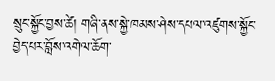སྲུང་སྐྱོང་བྱས་ཚེ། གཞི་ནས་སྐྱེ་ཁམས་ཤེས་དཔལ་འཛུགས་སྐྱོང་བྱེད་པར་བློས་འགེལ་ཆོག་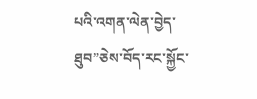པའི་འགན་ལེན་བྱེད་ཐུབ”ཅེས་བོད་རང་སྐྱོང་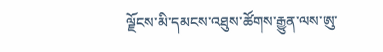ལྗོངས་མི་དམངས་འཐུས་ཚོགས་རྒྱུན་ལས་ཨུ་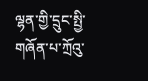ལྷན་གྱི་དྲུང་སྤྱི་གཞོན་པ་ཀྲོའུ་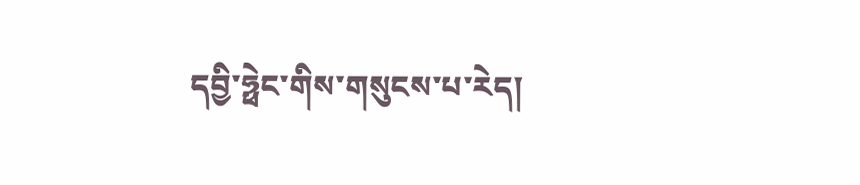དབྱི་ཧྥེང་གིས་གསུངས་པ་རེད།